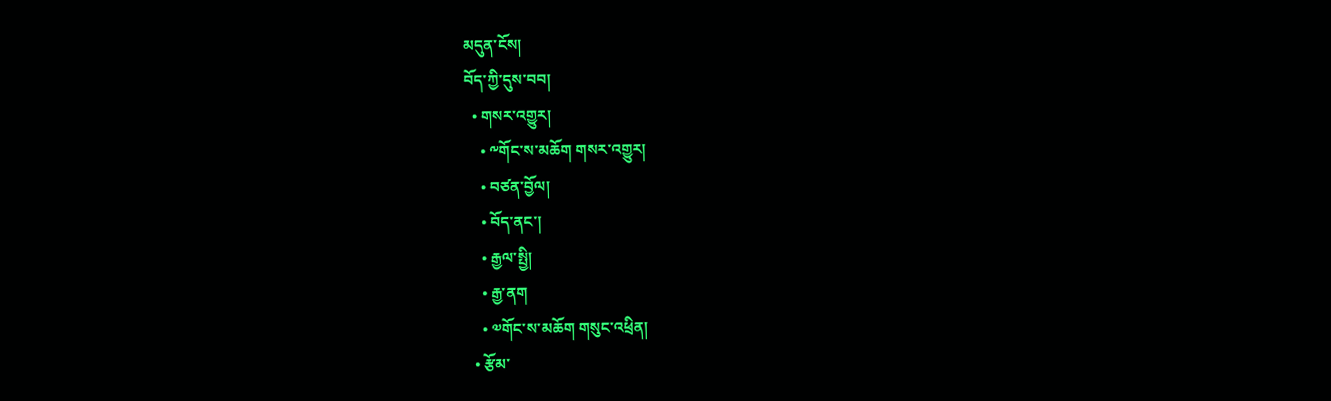མདུན་ངོས།
བོད་ཀྱི་དུས་བབ།
  • གསར་འགྱུར།
    • ༸གོང་ས་མཆོག གསར་འགྱུར།
    • བཙན་བྱོལ།
    • བོད་ནང་།
    • རྒྱལ་སྤྱི།
    • རྒྱ་ནག
    • ༧གོང་ས་མཆོག གསུང་འཕྲིན།
  • རྩོམ་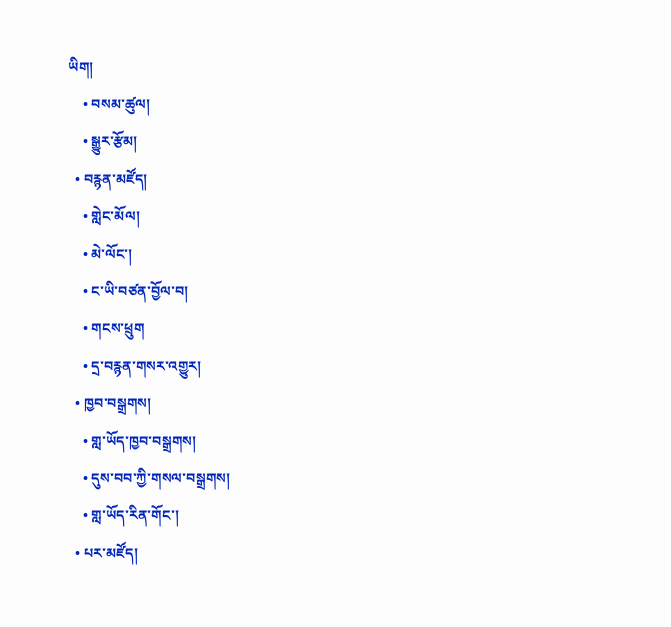ཡིག།
    • བསམ་ཚུལ།
    • སྒྱུར་རྩོམ།
  • བརྙན་མཛོད།
    • གླེང་མོལ།
    • མེ་ལོང་།
    • ང་ཡི་བཙན་བྱོལ་བ།
    • གངས་ཕྲུག
    • དྲ་བརྙན་གསར་འགྱུར།
  • ཁྱབ་བསྒྲགས།
    • གླ་ཡོད་ཁྱབ་བསྒྲགས།
    • དུས་བབ་ཀྱི་གསལ་བསྒྲགས།
    • གླ་ཡོད་རིན་གོང་།
  • པར་མཛོད།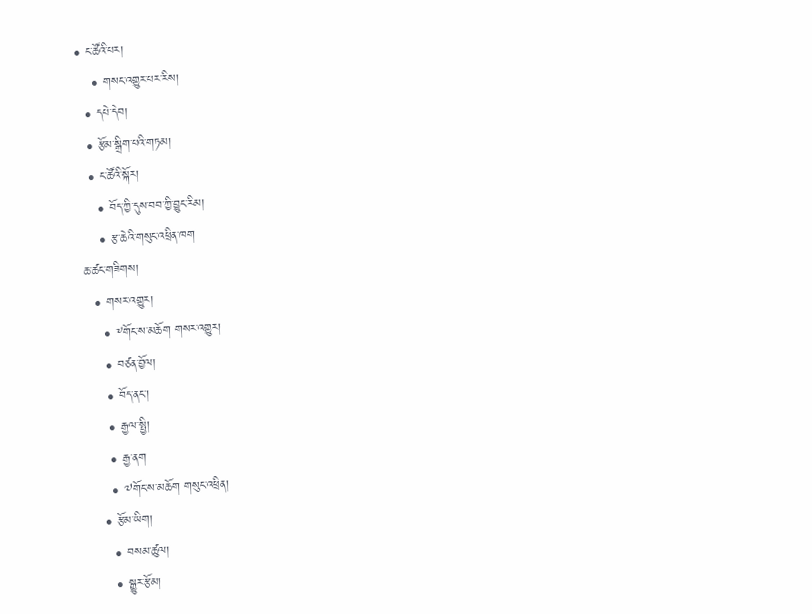• ང་ཚོའི་པར།
    • གསང་འགྱུར་པར་རིས།
  • དཔེ་དེབ།
  • རྩོམ་སྒྲིག་པའི་གཏམ།
  • ང་ཚོའི་སྐོར།
    • བོད་ཀྱི་དུས་བབ་ཀྱི་བྱུང་རིམ།
    • རྩ་ཆེའི་གསུང་འཕྲིན་ཁག
ཆ་ཚང་གཟིགས།
  • གསར་འགྱུར།
    • ༸གོང་ས་མཆོག གསར་འགྱུར།
    • བཙན་བྱོལ།
    • བོད་ནང་།
    • རྒྱལ་སྤྱི།
    • རྒྱ་ནག
    • ༧གོང་ས་མཆོག གསུང་འཕྲིན།
  • རྩོམ་ཡིག།
    • བསམ་ཚུལ།
    • སྒྱུར་རྩོམ།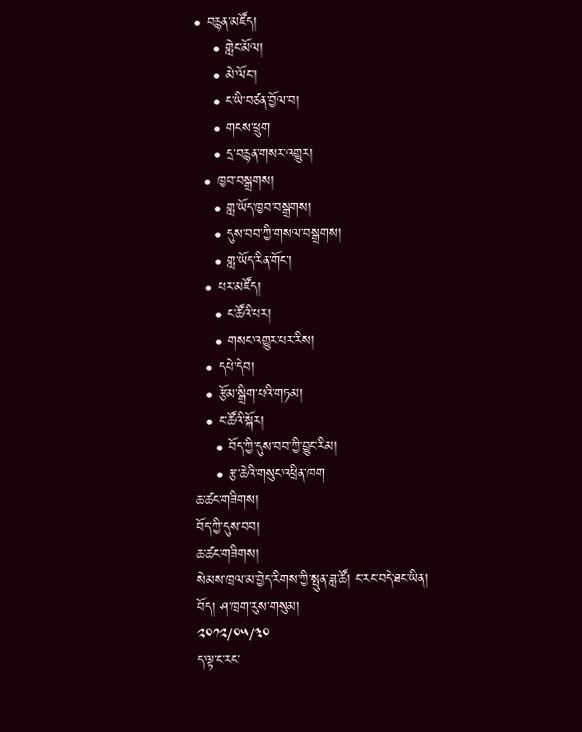• བརྙན་མཛོད།
    • གླེང་མོལ།
    • མེ་ལོང་།
    • ང་ཡི་བཙན་བྱོལ་བ།
    • གངས་ཕྲུག
    • དྲ་བརྙན་གསར་འགྱུར།
  • ཁྱབ་བསྒྲགས།
    • གླ་ཡོད་ཁྱབ་བསྒྲགས།
    • དུས་བབ་ཀྱི་གསལ་བསྒྲགས།
    • གླ་ཡོད་རིན་གོང་།
  • པར་མཛོད།
    • ང་ཚོའི་པར།
    • གསང་འགྱུར་པར་རིས།
  • དཔེ་དེབ།
  • རྩོམ་སྒྲིག་པའི་གཏམ།
  • ང་ཚོའི་སྐོར།
    • བོད་ཀྱི་དུས་བབ་ཀྱི་བྱུང་རིམ།
    • རྩ་ཆེའི་གསུང་འཕྲིན་ཁག
ཆ་ཚང་གཟིགས།
བོད་ཀྱི་དུས་བབ།
ཆ་ཚང་གཟིགས།
སེམས་ཁྲལ་མ་བྱེད་རིགས་ཀྱི་སྤུན་ཟླ་ཚོ། ང་རང་བདེ་ཐང་ཡིན།
བོད། ཤ་ཁྲག་རུས་གསུམ།
༢༠༡༢/༠༥/༣༠
ད་ལྟ་ང་རང་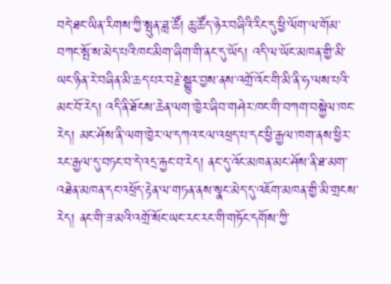བདེ་ཐང་ཡིན་རིགས་ཀྱི་སྤུན་ཟླ་ཚོ། ཆུ་ཚོད་ཉེར་བཞིའི་རིང་དུ་ཕྱི་ལོག་ལ་གོམ་བཀང་སྤོ་ས་མེད་པའི་ཁང་མིག་ཞིག་གི་ནང་དུ་ཡོད། འདི་ལ་ཡོང་མཁན་གྱི་མི་ཡང་ཉིན་རེ་བཞིན་མི་ཆད་པར་བརྗེ་སྒྱུར་བྱས་ནས་འགྲོ་འོང་གི་མི་ནི་ཧ་ལས་པའི་མང་བོ་རེད། འདི་ནི་ཐོངས་ཆེན་ལག་ཁྱེར་ཞིབ་གཤེར་ཁང་གི་བཀག་བསྐྱེལ་ཁང་རེད། མང་ཤོས་ནི་ལག་ཁྱེར་ལ་དཀའ་ངལ་འཕྲད་པ་དང་ཕྱི་རྒྱལ་ཁག་ནས་ཕྱིར་རང་རྒྱལ་དུ་བཏང་བ་དེ་འདྲ་རྐྱང་བ་རེད། ནང་དུ་འོང་མཁན་མང་ཤོས་ནི་ཐ་མག་འཐེན་མཁན་དང་འཕྲོད་རྟེན་ལ་གཏན་ནས་སྣང་མེད་དུ་འཇོག་མཁན་གྱི་མི་གྲངས་རེད། ནང་གི་ཟ་མའི་འགྲོ་སོང་ཡང་རང་རང་གི་གཏོང་དགོས་ཀྱི་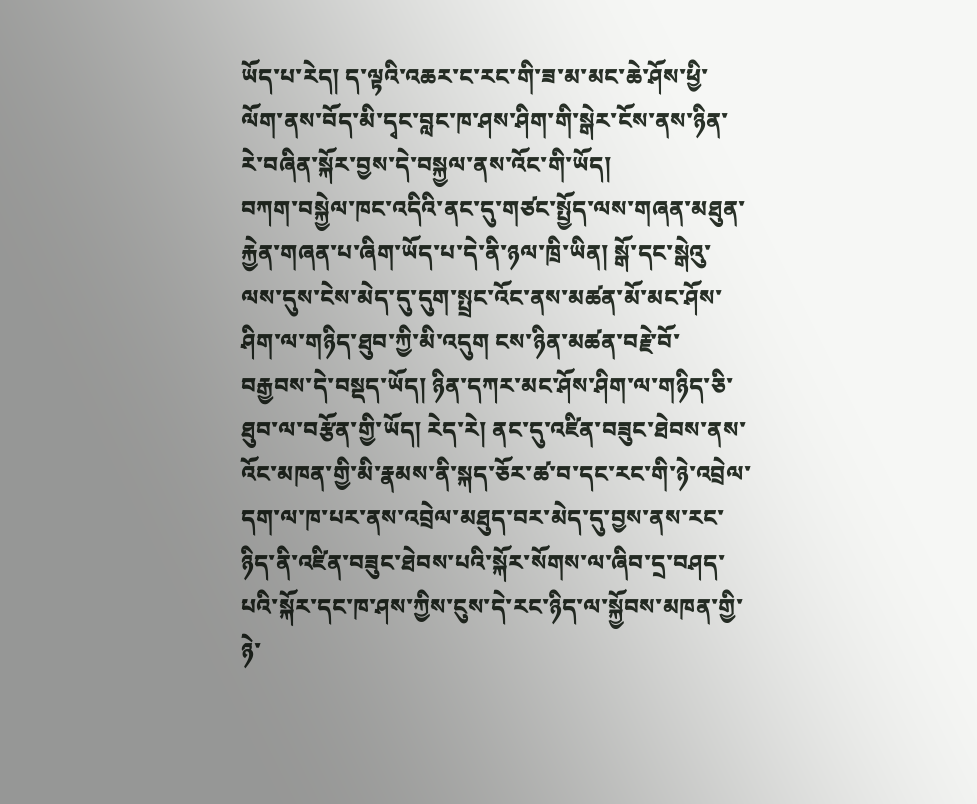ཡོད་པ་རེད། ད་ལྟའི་འཆར་ང་རང་གི་ཟ་མ་མང་ཆེ་ཤོས་ཕྱི་ལོག་ནས་བོད་མི་དྭང་བླང་ཁ་ཤས་ཤིག་གི་སྒེར་ངོས་ནས་ཉིན་རེ་བཞིན་སྐོར་བྱས་དེ་བསྐྱལ་ནས་འོང་གི་ཡོད།
བཀག་བསྐྱེལ་ཁང་འདིའི་ནང་དུ་གཙང་སྤྱོད་ལས་གཞན་མཐུན་རྐྱེན་གཞན་པ་ཞིག་ཡོད་པ་དེ་ནི་ཉལ་ཁྲི་ཡིན། སྒོ་དང་སྒེའུ་ལས་དུས་ངེས་མེད་དུ་དུག་སྤྲང་འོང་ནས་མཚན་མོ་མང་ཤོས་ཤིག་ལ་གཉིད་ཐུབ་ཀྱི་མི་འདུག ངས་ཉིན་མཚན་བརྗེ་བོ་བརྒྱབས་དེ་བསྡད་ཡོད། ཉིན་དཀར་མང་ཤོས་ཤིག་ལ་གཉིད་ཅི་ཐུབ་ལ་བརྩོན་གྱི་ཡོད། རེད་རེ། ནང་དུ་འཛིན་བཟུང་ཐེབས་ནས་འོང་མཁན་གྱི་མི་རྣམས་ནི་སྐད་ཅོར་ཚ་བ་དང་རང་གི་ཉེ་འབྲེལ་དག་ལ་ཁ་པར་ནས་འབྲེལ་མཐུད་བར་མེད་དུ་བྱས་ནས་རང་ཉིད་ནི་འཛིན་བཟུང་ཐེབས་པའི་སྐོར་སོགས་ལ་ཞིབ་དྲ་བཤད་པའི་སྐོར་དང་ཁ་ཤས་ཀྱིས་ངུས་དེ་རང་ཉིད་ལ་སྐྱོབས་མཁན་གྱི་ཉེ་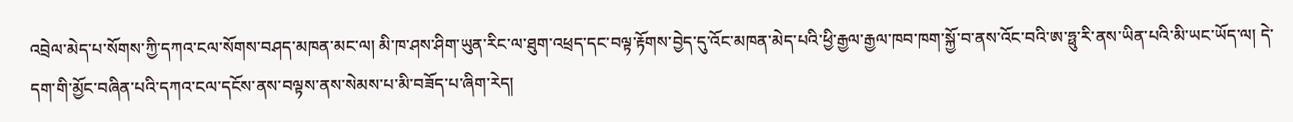འབྲེལ་མེད་པ་སོགས་ཀྱི་དཀའ་ངལ་སོགས་བཤད་མཁན་མང་ལ། མི་ཁ་ཤས་ཤིག་ཡུན་རིང་ལ་ཐུག་འཕྲད་དང་བལྟ་རྟོགས་བྱེད་དུ་འོང་མཁན་མེད་པའི་ཕྱི་རྒྱལ་རྒྱལ་ཁབ་ཁག་སྐྱོ་བ་ནས་འོང་བའི་ཨ་ཧྥུ་རི་ནས་ཡིན་པའི་མི་ཡང་ཡོད་ལ། དེ་དག་གི་མྱོང་བཞིན་པའི་དཀའ་ངལ་དངོས་ནས་བལྟས་ནས་སེམས་པ་མི་བཟོད་པ་ཞིག་རེད།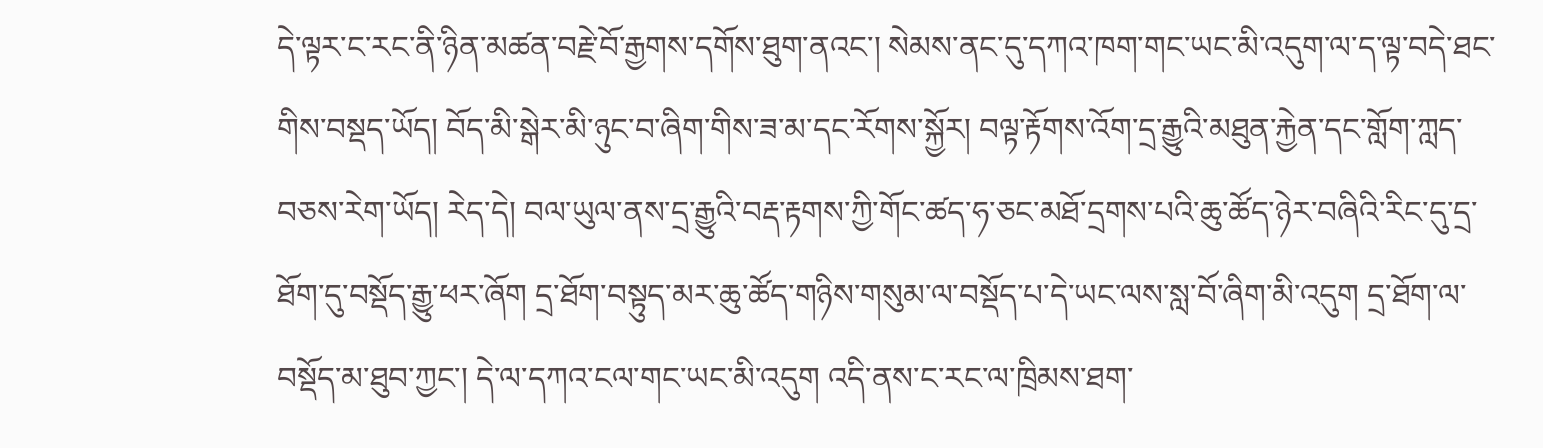དེ་ལྟར་ང་རང་ནི་ཉིན་མཚན་བརྗེ་བོ་རྒྱགས་དགོས་ཐུག་ནའང་། སེམས་ནང་དུ་དཀའ་ཁག་གང་ཡང་མི་འདུག་ལ་ད་ལྟ་བདེ་ཐང་གིས་བསྡད་ཡོད། བོད་མི་སྒེར་མི་ཉུང་བ་ཞིག་གིས་ཟ་མ་དང་རོགས་སྐྱོར། བལྟ་རྟོགས་འོག་དྲ་རྒྱུའི་མཐུན་རྐྱེན་དང་གློག་ཀླད་བཅས་རེག་ཡོད། རེད་དེ། བལ་ཡུལ་ནས་དྲ་རྒྱུའི་བརྡ་རྟགས་ཀྱི་གོང་ཚད་ཧ་ཅང་མཐོ་དྲགས་པའི་ཆུ་ཚོད་ཉེར་བཞིའི་རིང་དུ་དྲ་ཐོག་དུ་བསྡོད་རྒྱུ་ཕར་ཞོག དྲ་ཐོག་བསྟུད་མར་ཆུ་ཚོད་གཉིས་གསུམ་ལ་བསྡོད་པ་དེ་ཡང་ལས་སླ་བོ་ཞིག་མི་འདུག དྲ་ཐོག་ལ་བསྡོད་མ་ཐུབ་ཀྱང་། དེ་ལ་དཀའ་ངལ་གང་ཡང་མི་འདུག འདི་ནས་ང་རང་ལ་ཁྲིམས་ཐག་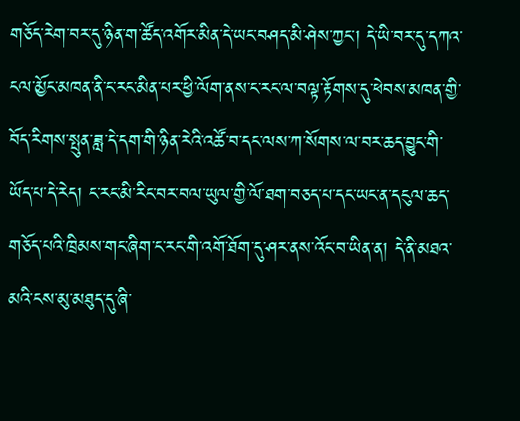གཅོད་རེག་བར་དུ་ཉིན་ག་ཚོད་འགོར་མིན་དེ་ཡང་བཤད་མི་ཤེས་ཀྱང་། དེ་ཡི་བར་དུ་དཀའ་ངལ་མྱོང་མཁན་ནི་ང་རང་མིན་པར་ཕྱི་ལོག་ནས་ང་རང་ལ་བལྟ་རྟོགས་དུ་ཕེབས་མཁན་གྱི་བོད་རིགས་སྤུན་ཟླ་དེ་དག་གི་ཉིན་རེའི་འཚོ་བ་དང་ལས་ཀ་སོགས་ལ་བར་ཆད་བྱུང་གི་ཡོད་པ་དེ་རེད། ང་རང་མི་རིང་བར་བལ་ཡུལ་གྱི་ལོ་ཐག་བཅད་པ་དང་ཡང་ན་དངུལ་ཆད་གཅོད་པའི་ཁྲིམས་གང་ཞིག་ང་རང་གི་འགོ་ཐོག་དུ་ཤར་ནས་འོང་བ་ཡིན་ན། དེ་ནི་མཐའ་མའི་ངས་མུ་མཐུད་དུ་ཞི་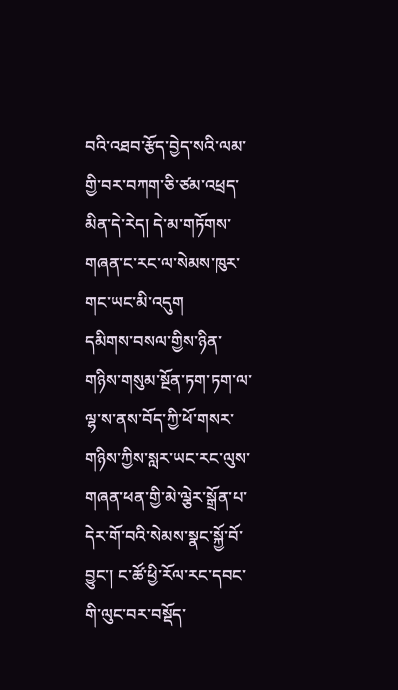བའི་འཐབ་རྩོད་བྱེད་སའི་ལམ་གྱི་བར་བཀག་ཅི་ཙམ་འཕྲད་མིན་དེ་རེད། དེ་མ་གཏོགས་གཞན་ང་རང་ལ་སེམས་ཁུར་གང་ཡང་མི་འདུག
དམིགས་བསལ་གྱིས་ཉིན་གཉིས་གསུམ་སྔོན་ཏག་ཏག་ལ་ལྷ་ས་ནས་བོད་ཀྱི་ཕོ་གསར་གཉིས་ཀྱིས་སླར་ཡང་རང་ལུས་གཞན་ཕན་གྱི་མེ་ལྕེར་སྒྲོན་པ་དེར་གོ་བའི་སེམས་སྣང་སྐྱོ་བོ་བྱུང་། ང་ཚོ་ཕྱི་རོལ་རང་དབང་གི་ལུང་བར་བསྡོད་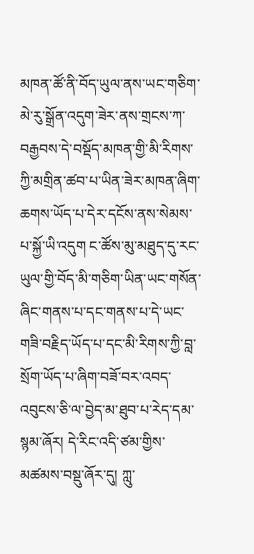མཁན་ཚོ་ནི་བོད་ཡུལ་ནས་ཡང་གཅིག་མེ་རུ་སྒྲོན་འདུག་ཟེར་ནས་གྲངས་ཀ་བརྒྱབས་དེ་བསྡོད་མཁན་གྱི་མི་རིགས་ཀྱི་མགྲིན་ཚབ་པ་ཡིན་ཟེར་མཁན་ཞིག་ཆགས་ཡོད་པ་དེར་དངོས་ནས་སེམས་པ་སྐྱོ་ཡི་འདུག ང་ཚོས་མུ་མཐུད་དུ་རང་ཡུལ་གྱི་བོད་མི་གཅིག་ཡིན་ཡང་གསོན་ཞིང་གནས་པ་དང་གནས་པ་དེ་ཡང་གཟི་བརྗིད་ཡོད་པ་དང་མི་རིགས་ཀྱི་བླ་སྲོག་ཡོད་པ་ཞིག་བཟོ་བར་འབད་འབུངས་ཅི་ལ་བྱེད་མ་ཐུབ་པ་རེད་དམ་སྙམ་ཞོར། དེ་རིང་འདི་ཙམ་གྱིས་མཚམས་བསྡུ་ཞོར་དུ། ཀླུ་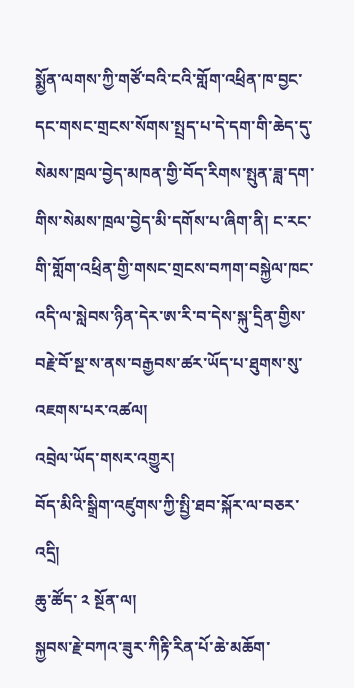སྨྱོན་ལགས་ཀྱི་གཙོ་བའི་ངའི་གློག་འཕྲིན་ཁ་བྱང་དང་གསང་གྲངས་སོགས་སྤྲད་པ་དེ་དག་གི་ཆེད་དུ་སེམས་ཁྲལ་བྱེད་མཁན་གྱི་བོད་རིགས་སྤུན་ཟླ་དག་གིས་སེམས་ཁྲལ་བྱེད་མི་དགོས་པ་ཞིག་ནི། ང་རང་གི་གློག་འཕྲིན་གྱི་གསང་གྲངས་བཀག་བསྐྱེལ་ཁང་འདི་ལ་སླེབས་ཉིན་དེར་ཨ་རི་བ་དེས་སྐུ་དྲིན་གྱིས་བརྗེ་བོ་སྔ་ས་ནས་བརྒྱབས་ཚར་ཡོད་པ་ཐུགས་སུ་འཇགས་པར་འཚལ།
འབྲེལ་ཡོད་གསར་འགྱུར།
བོད་མིའི་སྒྲིག་འཛུགས་ཀྱི་སྤྱི་ཐབ་སྐོར་ལ་བཅར་འདྲི།
ཆུ་ཚོད་ ༢ སྔོན་ལ།
སྐྱབས་རྗེ་བཀའ་ཟུར་ཀིརྟི་རིན་པོ་ཆེ་མཆོག་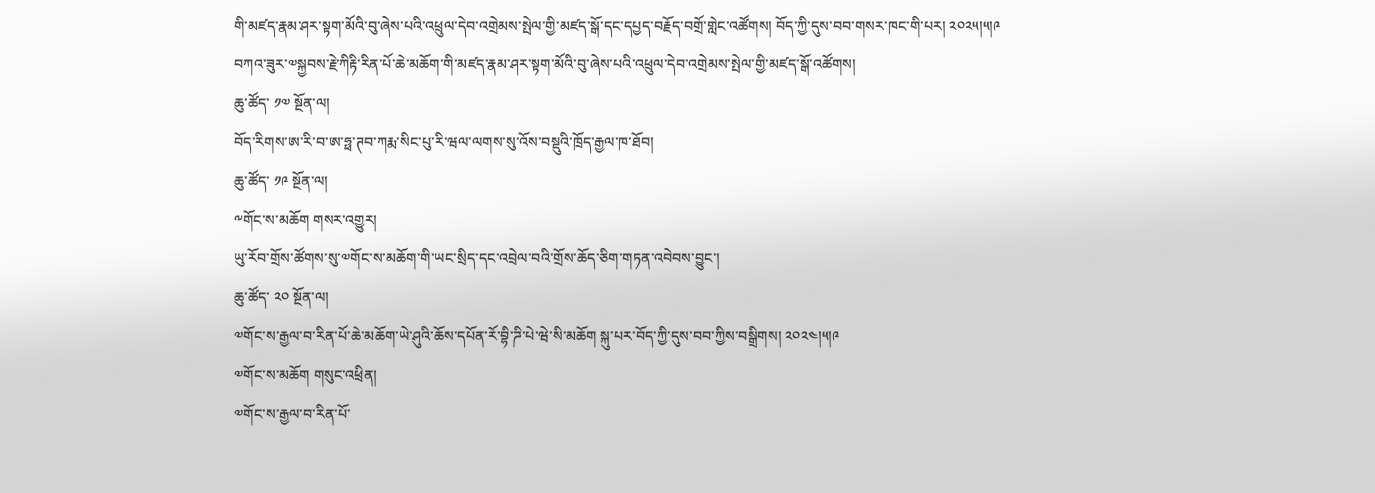གི་མཛད་རྣམ་ཤར་སྟག་མོའི་བུ་ཞེས་པའི་འཕྲུལ་དེབ་འགྲེམས་སྤེལ་གྱི་མཛད་སྒོ་དང་དཔྱད་བརྗོད་བགྲོ་གླེང་འཚོགས། བོད་ཀྱི་དུས་བབ་གསར་ཁང་གི་པར། ༢༠༢༥།༥།༩
བཀའ་ཟུར་༧སྐྱབས་རྗེ་ཀིརྟི་རིན་པོ་ཆེ་མཆོག་གི་མཛད་རྣམ་ཤར་སྟག་མོའི་བུ་ཞེས་པའི་འཕྲུལ་དེབ་འགྲེམས་སྤེལ་གྱི་མཛད་སྒོ་འཚོགས།
ཆུ་ཚོད་ ༡༧ སྔོན་ལ།
བོད་རིགས་ཨ་རི་བ་ཨ་ཧྥ་ཊབ་ཀརྨ་སིང་པུ་རི་ཝལ་ལགས་སུ་འོས་བསྡུའི་ཁྲོད་རྒྱལ་ཁ་ཐོབ།
ཆུ་ཚོད་ ༡༩ སྔོན་ལ།
༸གོང་ས་མཆོག གསར་འགྱུར།
ཡུ་རོབ་གྲོས་ཚོགས་སུ་༧གོང་ས་མཆོག་གི་ཡང་སྲིད་དང་འབྲེལ་བའི་གྲོས་ཆོད་ཅིག་གཏན་འབེབས་བྱུང་།
ཆུ་ཚོད་ ༢༠ སྔོན་ལ།
༧གོང་ས་རྒྱལ་བ་རིན་པོ་ཆེ་མཆོག་ཡེ་ཤུའི་ཆོས་དཔོན་རོ་བྷི་ཌི་པེ་ཝེ་སི་མཆོག སྐུ་པར་བོད་ཀྱི་དུས་བབ་ཀྱིས་བསྒྲིགས། ༢༠༢༤།༥།༩
༧གོང་ས་མཆོག གསུང་འཕྲིན།
༧གོང་ས་རྒྱལ་བ་རིན་པོ་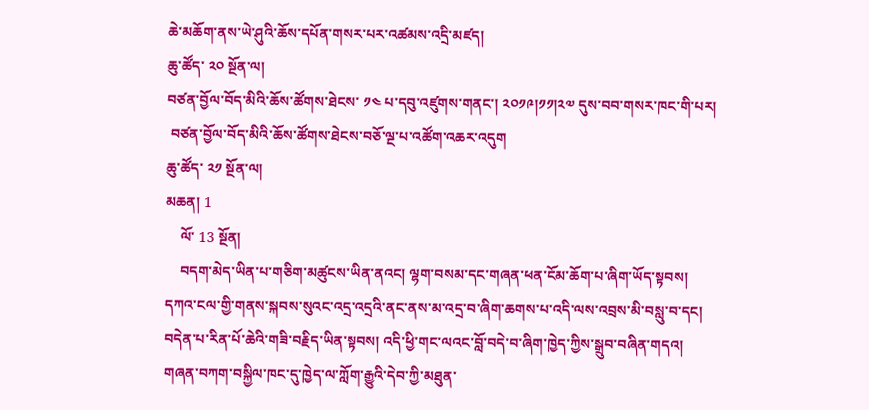ཆེ་མཆོག་ནས་ཡེ་ཤུའི་ཆོས་དཔོན་གསར་པར་འཚམས་འདྲི་མཛད།
ཆུ་ཚོད་ ༢༠ སྔོན་ལ།
བཙན་བྱོལ་བོད་མིའི་ཆོས་ཚོགས་ཐེངས་ ༡༤ པ་དབུ་འཛུགས་གནང་། ༢༠༡༩།༡༡།༢༧ དུས་བབ་གསར་ཁང་གི་པར།
 བཙན་བྱོལ་བོད་མིའི་ཆོས་ཚོགས་ཐེངས་བཅོ་ལྔ་པ་འཚོག་འཆར་འདུག
ཆུ་ཚོད་ ༢༡ སྔོན་ལ།
མཆན། 1
    ལོ་ 13 སྔོན།
    བདག་མེད་ཡིན་པ་གཅིག་མཚུངས་ཡིན་ནའང། ལྷག་བསམ་དང་གཞན་ཕན་ངོམ་ཆོག་པ་ཞིག་ཡོད་སྟབས། དཀའ་ངལ་གྱི་གནས་སྐབས་སུའང་འདྲ་འདྲའི་ནང་ནས་མ་འདྲ་བ་ཞིག་ཆགས་པ་འདི་ལས་འབྲས་མི་བསླུ་བ་དང། བདེན་པ་རིན་པོ་ཆེའི་གཟི་བརྗིད་ཡིན་སྟབས། འདི་ཕྱི་གང་ལའང་བློ་བདེ་བ་ཞིག་ཁྱེད་ཀྱིས་སྒྲུབ་བཞིན་གདའ། གཞན་བཀག་བསྐྱིལ་ཁང་དུ་ཁྱེད་ལ་ཀློག་རྒྱུའི་དེབ་ཀྱི་མཐུན་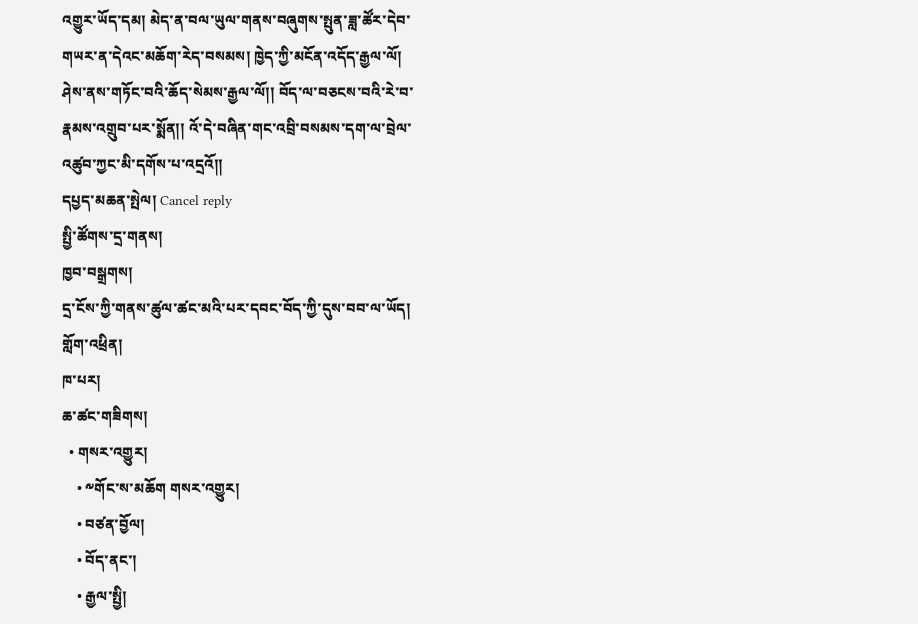འགྱུར་ཡོད་དམ། མེད་ན་བལ་ཡུལ་གནས་བཞུགས་སྤུན་ཟླ་ཚོར་དེབ་གཡར་ན་དེའང་མཆོག་རེད་བསམས། ཁྱེད་ཀྱི་མངོན་འདོད་རྒྱལ་ལོ། ཤེས་ནས་གཏོང་བའི་ཆོད་སེམས་རྒྱལ་ལོ།། བོད་ལ་བཅངས་བའི་རེ་བ་རྣམས་འགྲུབ་པར་སྨོན།། འོ་དེ་བཞིན་གང་འབྲི་བསམས་དག་ལ་བྲེལ་འཚུབ་ཀྱང་མི་དགོས་པ་འདྲའོ།།
དཔྱད་མཆན་སྤེལ། Cancel reply
སྤྱི་ཚོགས་དྲ་གནས།
ཁྱབ་བསྒྲགས།
དྲ་ངོས་ཀྱི་གནས་ཚུལ་ཚང་མའི་པར་དབང་བོད་ཀྱི་དུས་བབ་ལ་ཡོད།
གློག་འཕྲིན།
ཁ་པར།
ཆ་ཚང་གཟིགས།
  • གསར་འགྱུར།
    • ༸གོང་ས་མཆོག གསར་འགྱུར།
    • བཙན་བྱོལ།
    • བོད་ནང་།
    • རྒྱལ་སྤྱི།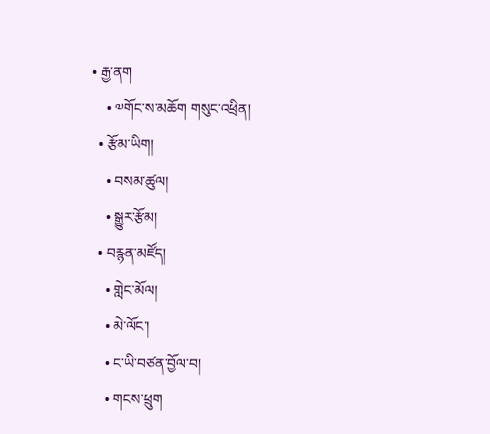• རྒྱ་ནག
    • ༧གོང་ས་མཆོག གསུང་འཕྲིན།
  • རྩོམ་ཡིག།
    • བསམ་ཚུལ།
    • སྒྱུར་རྩོམ།
  • བརྙན་མཛོད།
    • གླེང་མོལ།
    • མེ་ལོང་།
    • ང་ཡི་བཙན་བྱོལ་བ།
    • གངས་ཕྲུག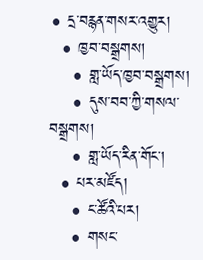• དྲ་བརྙན་གསར་འགྱུར།
  • ཁྱབ་བསྒྲགས།
    • གླ་ཡོད་ཁྱབ་བསྒྲགས།
    • དུས་བབ་ཀྱི་གསལ་བསྒྲགས།
    • གླ་ཡོད་རིན་གོང་།
  • པར་མཛོད།
    • ང་ཚོའི་པར།
    • གསང་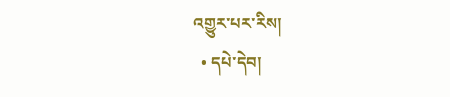འགྱུར་པར་རིས།
  • དཔེ་དེབ།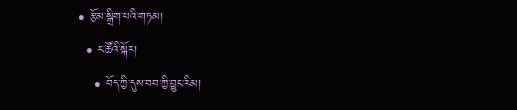• རྩོམ་སྒྲིག་པའི་གཏམ།
  • ང་ཚོའི་སྐོར།
    • བོད་ཀྱི་དུས་བབ་ཀྱི་བྱུང་རིམ།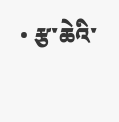• རྩ་ཆེའི་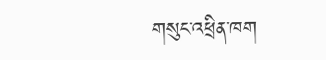གསུང་འཕྲིན་ཁག